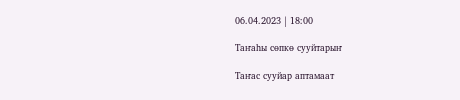06.04.2023 | 18:00

Таҥаһы сөпкө сууйтарыҥ

Таҥас сууйар аптамаат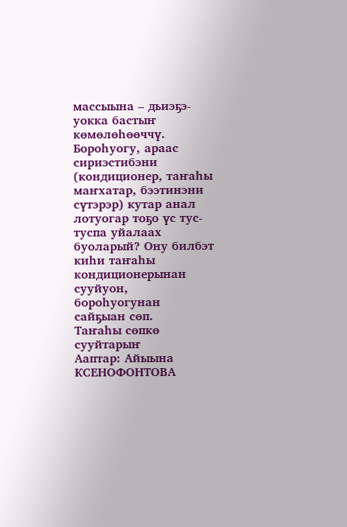массыына – дьиэҕэ-уокка бастыҥ көмөлөһөөччү. Бороһуогу, араас сириэстибэни (кондиционер, таҥаһы маҥхатар, бээтинэни сүтэрэр) кутар анал лотуогар тоҕо үс тус-туспа уйалаах буоларый? Ону билбэт киһи таҥаһы кондиционерынан сууйуон, бороһуогунан сайҕыан сөп.
Таҥаһы сөпкө сууйтарыҥ
Ааптар: Айыына КСЕНОФОНТОВА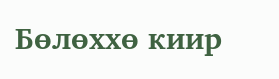Бөлөххө киир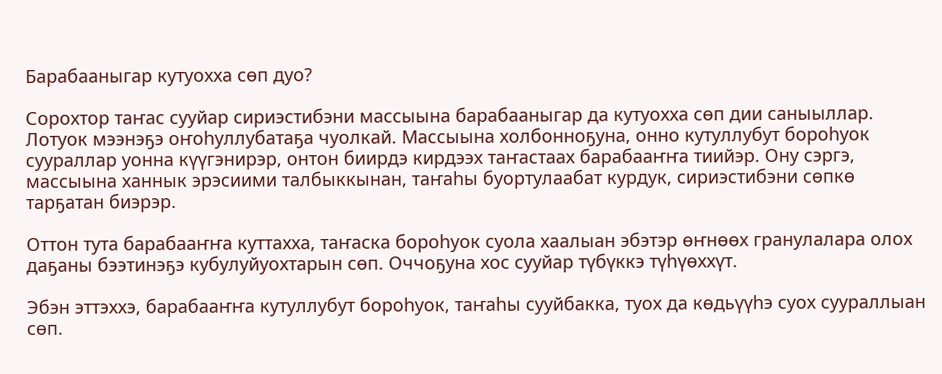Барабааныгар кутуохха сөп дуо?

Сорохтор таҥас сууйар сириэстибэни массыына барабааныгар да кутуохха сөп дии саныыллар. Лотуок мээнэҕэ оҥоһуллубатаҕа чуолкай. Массыына холбонноҕуна, онно кутуллубут бороһуок суураллар уонна күүгэнирэр, онтон биирдэ кирдээх таҥастаах барабааҥҥа тиийэр. Ону сэргэ, массыына ханнык эрэсиими талбыккынан, таҥаһы буортулаабат курдук, сириэстибэни сөпкө тарҕатан биэрэр.

Оттон тута барабааҥҥа куттахха, таҥаска бороһуок суола хаалыан эбэтэр өҥнөөх гранулалара олох даҕаны бээтинэҕэ кубулуйуохтарын сөп. Оччоҕуна хос сууйар түбүккэ түһүөххүт.

Эбэн эттэххэ, барабааҥҥа кутуллубут бороһуок, таҥаһы сууйбакка, туох да көдьүүһэ суох суураллыан сөп.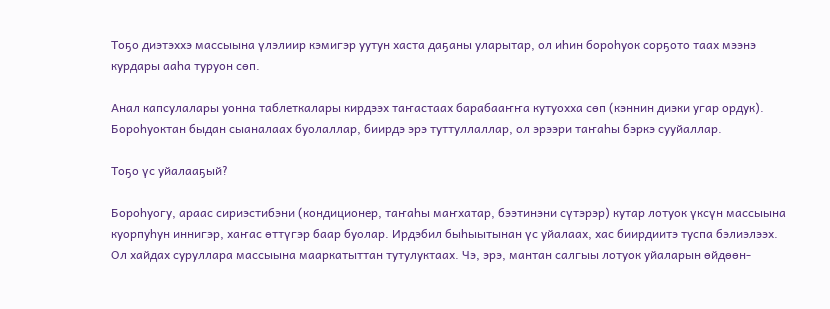Тоҕо диэтэххэ массыына үлэлиир кэмигэр уутун хаста даҕаны уларытар, ол иһин бороһуок сорҕото таах мээнэ курдары ааһа туруон сөп.

Анал капсулалары уонна таблеткалары кирдээх таҥастаах барабааҥҥа кутуохха сөп (кэннин диэки угар ордук). Бороһуоктан быдан сыаналаах буолаллар, биирдэ эрэ туттуллаллар, ол эрээри таҥаһы бэркэ сууйаллар.

Тоҕо үс уйалааҕый?

Бороһуогу, араас сириэстибэни (кондиционер, таҥаһы маҥхатар, бээтинэни сүтэрэр) кутар лотуок үксүн массыына куорпуһун иннигэр, хаҥас өттүгэр баар буолар. Ирдэбил быһыытынан үс уйалаах, хас биирдиитэ туспа бэлиэлээх. Ол хайдах суруллара массыына мааркатыттан тутулуктаах. Чэ, эрэ, мантан салгыы лотуок уйаларын өйдөөн-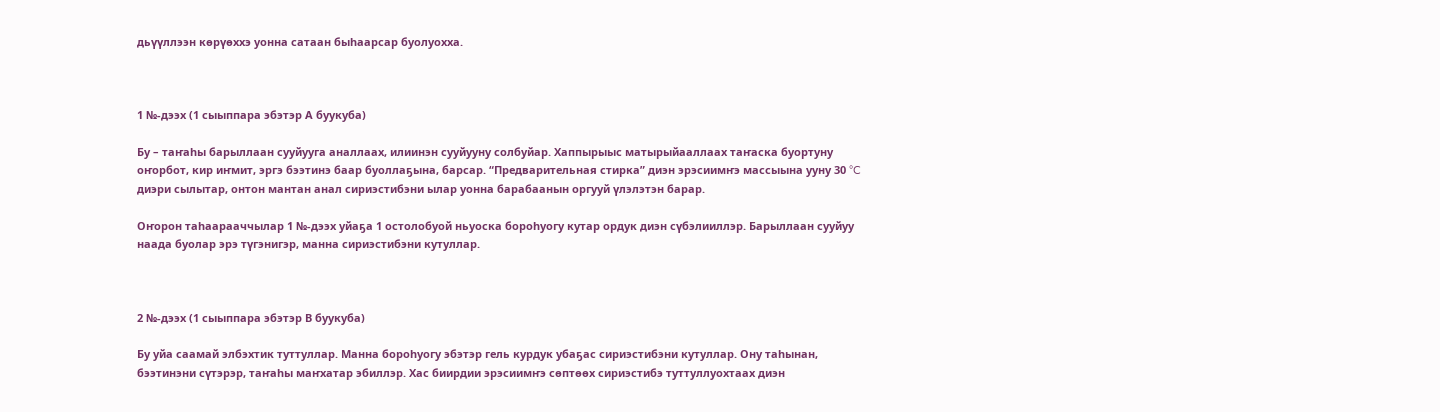дьүүллээн көрүөххэ уонна сатаан быһаарсар буолуохха.



1 №-дээх (1 сыыппара эбэтэр А буукуба)

Бу – таҥаһы барыллаан сууйууга аналлаах, илиинэн сууйууну солбуйар. Хаппырыыс матырыйааллаах таҥаска буортуну оҥорбот, кир иҥмит, эргэ бээтинэ баар буоллаҕына, барсар. “Предварительная стирка” диэн эрэсиимҥэ массыына ууну 30 °C диэри сылытар, онтон мантан анал сириэстибэни ылар уонна барабаанын оргууй үлэлэтэн барар.

Оҥорон таһаарааччылар 1 №-дээх уйаҕа 1 остолобуой ньуоска бороһуогу кутар ордук диэн сүбэлииллэр. Барыллаан сууйуу наада буолар эрэ түгэнигэр, манна сириэстибэни кутуллар.



2 №-дээх (1 сыыппара эбэтэр В буукуба)

Бу уйа саамай элбэхтик туттуллар. Манна бороһуогу эбэтэр гель курдук убаҕас сириэстибэни кутуллар. Ону таһынан, бээтинэни сүтэрэр, таҥаһы маҥхатар эбиллэр. Хас биирдии эрэсиимҥэ сөптөөх сириэстибэ туттуллуохтаах диэн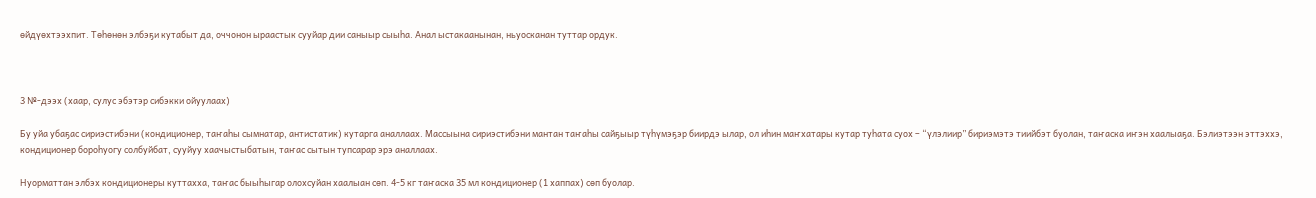өйдүөхтээхпит. Төһөнөн элбэҕи кутабыт да, оччонон ыраастык сууйар дии саныыр сыыһа. Анал ыстакаанынан, ньуосканан туттар ордук.



3 №-дээх (хаар, сулус эбэтэр сибэкки ойуулаах)

Бу уйа убаҕас сириэстибэни (кондиционер, таҥаһы сымнатар, антистатик) кутарга аналлаах. Массыына сириэстибэни мантан таҥаһы сайҕыыр түһүмэҕэр биирдэ ылар, ол иһин маҥхатары кутар туһата суох – “үлэлиир” бириэмэтэ тиийбэт буолан, таҥаска иҥэн хаалыаҕа. Бэлиэтээн эттэххэ, кондиционер бороһуогу солбуйбат, сууйуу хаачыстыбатын, таҥас сытын тупсарар эрэ аналлаах.

Нуорматтан элбэх кондиционеры куттахха, таҥас быыһыгар олохсуйан хаалыан сөп. 4-5 кг таҥаска 35 мл кондиционер (1 хаппах) сөп буолар.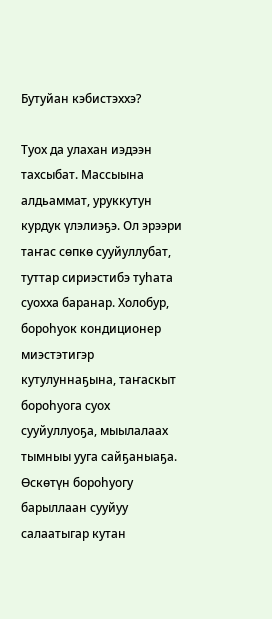Бутуйан кэбистэххэ?

Туох да улахан иэдээн тахсыбат. Массыына алдьаммат, уруккутун курдук үлэлиэҕэ. Ол эрээри таҥас сөпкө сууйуллубат, туттар сириэстибэ туһата суохха баранар. Холобур, бороһуок кондиционер миэстэтигэр кутулуннаҕына, таҥаскыт бороһуога суох сууйуллуоҕа, мыылалаах тымныы ууга сайҕаныаҕа. Өскөтүн бороһуогу барыллаан сууйуу салаатыгар кутан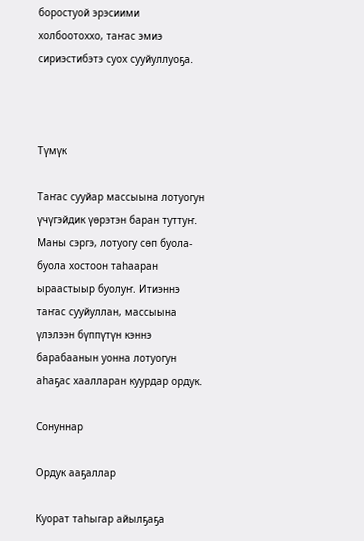боростуой эрэсиими холбоотоххо, таҥас эмиэ сириэстибэтэ суох сууйуллуоҕа.



Түмүк

Таҥас сууйар массыына лотуогун үчүгэйдик үөрэтэн баран туттуҥ. Маны сэргэ, лотуогу сөп буола-буола хостоон таһааран ыраастыыр буолуҥ. Итиэннэ таҥас сууйуллан, массыына үлэлээн бүппүтүн кэннэ барабаанын уонна лотуогун аһаҕас хаалларан куурдар ордук.

Сонуннар

Ордук ааҕаллар

Куорат таһыгар айылҕаҕа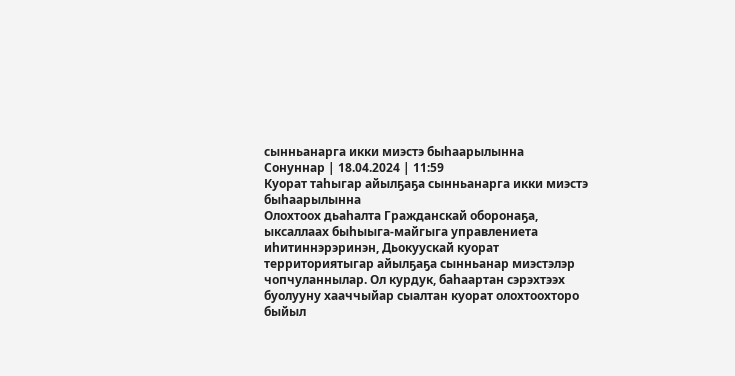сынньанарга икки миэстэ быһаарылынна
Сонуннар | 18.04.2024 | 11:59
Куорат таһыгар айылҕаҕа сынньанарга икки миэстэ быһаарылынна
Олохтоох дьаһалта Гражданскай оборонаҕа, ыксаллаах быһыыга-майгыга управлениета иһитиннэрэринэн, Дьокуускай куорат территориятыгар айылҕаҕа сынньанар миэстэлэр чопчуланнылар. Ол курдук, баһаартан сэрэхтээх буолууну хааччыйар сыалтан куорат олохтоохторо быйыл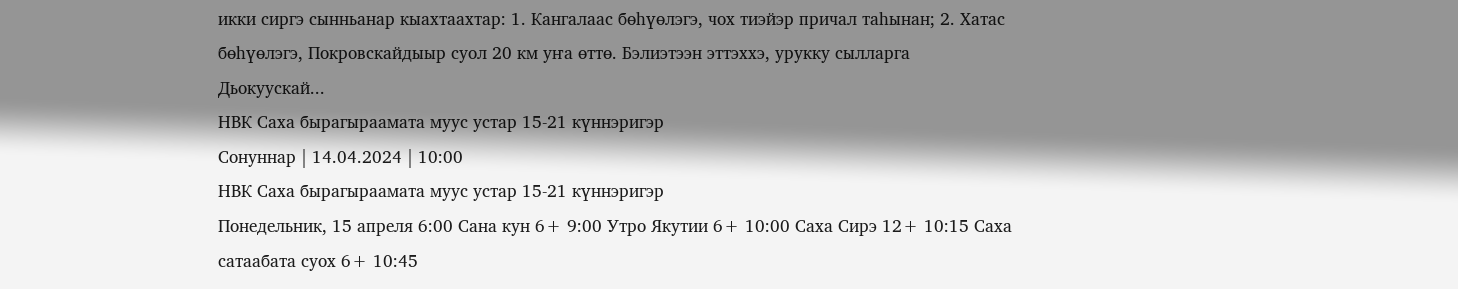икки сиргэ сынньанар кыахтаахтар: 1. Кангалаас бөһүөлэгэ, чох тиэйэр причал таһынан; 2. Хатас бөһүөлэгэ, Покровскайдыыр суол 20 км уҥа өттө. Бэлиэтээн эттэххэ, урукку сылларга Дьокуускай...
НВК Саха бырагыраамата муус устар 15-21 күннэригэр
Сонуннар | 14.04.2024 | 10:00
НВК Саха бырагыраамата муус устар 15-21 күннэригэр
Понедельник, 15 апреля 6:00 Сана кун 6+ 9:00 Утро Якутии 6+ 10:00 Саха Сирэ 12+ 10:15 Саха сатаабата суох 6+ 10:45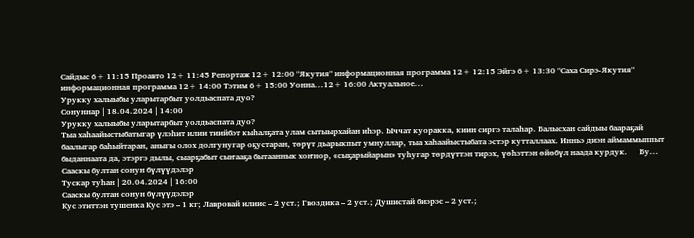Сайдыс 6+ 11:15 Проавто 12+ 11:45 Репортаж 12+ 12:00 "Якутия" информационная программа 12+ 12:15 Эйгэ 6+ 13:30 "Саха Сирэ-Якутия" информационная программа 12+ 14:00 Тэтим 6+ 15:00 Уонна...12+ 16:00 Актуальное...
Урукку халыыбы уларытарбыт уолдьаспата дуо?
Сонуннар | 18.04.2024 | 14:00
Урукку халыыбы уларытарбыт уолдьаспата дуо?
Тыа хаһаайыстыбатыгар үлэһит илии тиийбэт кыһалҕата улам сытыырхайан иһэр. Ыччат куоракка, киин сиргэ талаһар. Балысхан сайдыы баараҕай баалыгар баһыйтаран, аныгы олох долгунугар оҕустаран, төрүт дьарыкпыт умнуллар, тыа хаһаайыстыбата эстэр кутталлаах. Инньэ диэн аймаммыппыт быданнаата да, этэргэ дылы, сыарҕабыт сыҥааҕа бытааннык хоҥнор, «сыҕарыйарын» туһугар төрдүттэн тирэх, үөһэттэн өйөбүл наада курдук.      Бу...
Cааскы бултан сонун бүлүүдэлэр
Тускар туһан | 20.04.2024 | 16:00
Cааскы бултан сонун бүлүүдэлэр
Кус этиттэн тушенка Кус этэ – 1 кг; Лавровай илиис – 2 уст.; Гвоздика – 2 уст.; Душистай биэрэс – 2 уст.;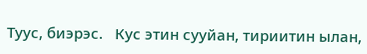Туус, биэрэс.   Кус этин сууйан, тириитин ылан,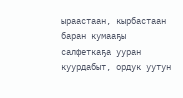ыраастаан, кырбастаан баран кумааҕы салфеткаҕа ууран куурдабыт, ордук уутун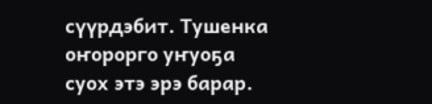сүүрдэбит. Тушенка оҥорорго уҥуоҕа суох этэ эрэ барар.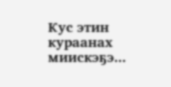Кус этин кураанах миискэҕэ...